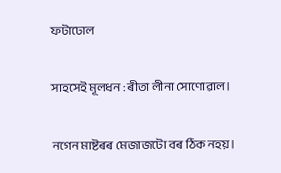ফটাঢোল

সাহসেই মূলধন : ৰীতা লীনা সোণোৱাল।

নগেন মাষ্টৰৰ মেজাজটো বৰ ঠিক নহয়।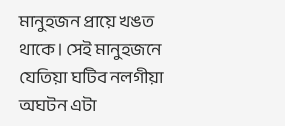মানুহজন প্ৰায়ে খঙত থাকে। সেই মানুহজনে যেতিয়া ঘটিব নলগীয়া অঘটন এটা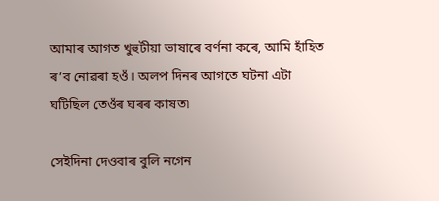আমাৰ আগত খুহুটীয়া ভাষাৰে বৰ্ণনা কৰে, আমি হাঁহিত ৰ’ব নোৱৰা হওঁ। অলপ দিনৰ আগতে ঘটনা এটা ঘটিছিল তেওঁৰ ঘৰৰ কাষত৷

সেইদিনা দেওবাৰ বুলি নগেন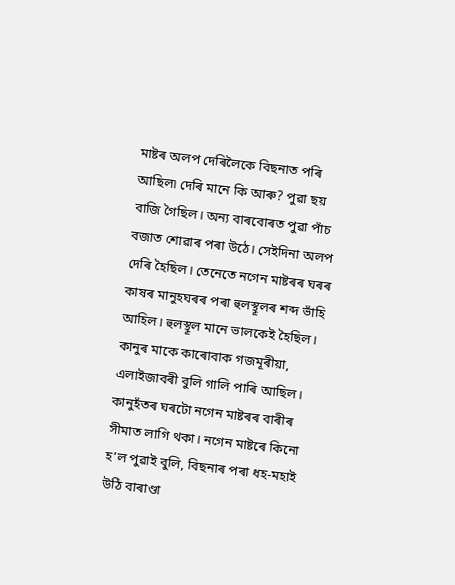মাষ্টৰ অলপ দেৰিলৈকে বিছনাত পৰি আছিল৷ দেৰি মানে কি আৰু? পুৱা ছয় বাজি গৈছিল। অন্য বাৰবোৰত পুৱা পাঁচ বজাত শোৱাৰ পৰা উঠে। সেইদিনা অলপ দেৰি হৈছিল। তেনেতে নগেন মাষ্টৰৰ ঘৰৰ কাষৰ মানুহঘৰৰ পৰা হুলস্থূলৰ শব্দ ভাঁহি আহিল। হুলস্থূল মানে ভালকেই হৈছিল। কানুৰ মাকে কাৰোবাক গজমূৰীয়া, এলাইজাবৰী বুলি গালি পাৰি আছিল। কানুহঁতৰ ঘৰটো নগেন মাষ্টৰৰ বাৰীৰ সীমাত লাগি থকা। নগেন মাষ্টৰে কিনো হ’ল পুৱাই বুলি, বিছনাৰ পৰা ধহ-মহাই উঠি বাৰাণ্ডা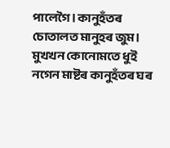পালেগৈ। কানুহঁতৰ চোতালত মানুহৰ জুম। মুখখন কোনোমতে ধুই নগেন মাষ্টৰ কানুহঁতৰ ঘৰ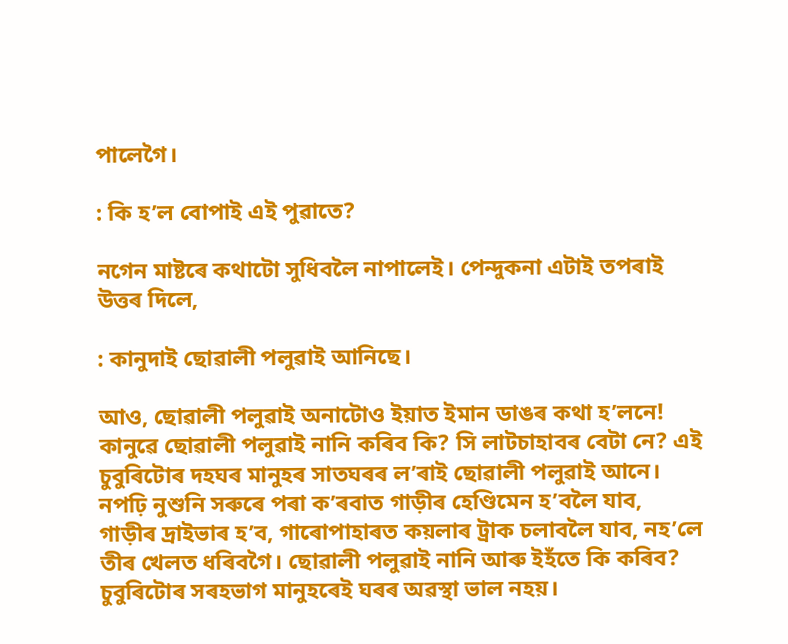পালেগৈ।

: কি হ’ল বোপাই এই পুৱাতে?

নগেন মাষ্টৰে কথাটো সুধিবলৈ নাপালেই। পেন্দুকনা এটাই তপৰাই উত্তৰ দিলে,

: কানুদাই ছোৱালী পলুৱাই আনিছে।

আও, ছোৱালী পলুৱাই অনাটোও ইয়াত ইমান ডাঙৰ কথা হ’লনে! কানুৱে ছোৱালী পলুৱাই নানি কৰিব কি? সি লাটচাহাবৰ বেটা নে? এই চুবুৰিটোৰ দহঘৰ মানুহৰ সাতঘৰৰ ল’ৰাই ছোৱালী পলুৱাই আনে। নপঢ়ি নুশুনি সৰুৰে পৰা ক’ৰবাত গাড়ীৰ হেণ্ডিমেন হ’বলৈ যাব, গাড়ীৰ দ্ৰাইভাৰ হ’ব, গাৰোপাহাৰত কয়লাৰ ট্ৰাক চলাবলৈ যাব, নহ’লে তীৰ খেলত ধৰিবগৈ। ছোৱালী পলুৱাই নানি আৰু ইহঁতে কি কৰিব? চুবুৰিটোৰ সৰহভাগ মানুহৰেই ঘৰৰ অৱস্থা ভাল নহয়।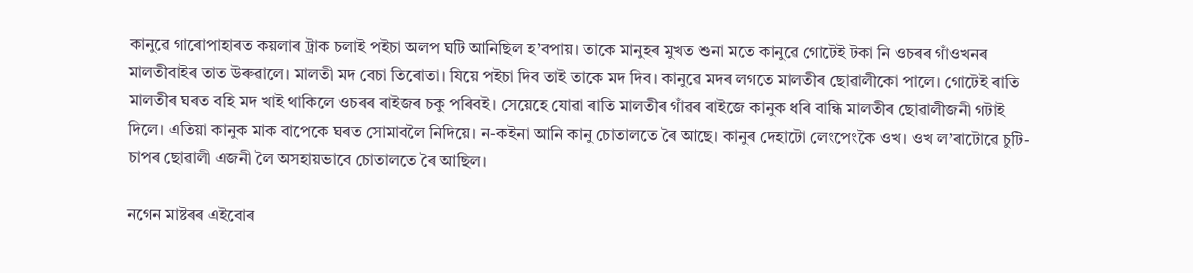কানুৱে গাৰোপাহাৰত কয়লাৰ ট্ৰাক চলাই পইচা অলপ ঘটি আনিছিল হ’বপায়। তাকে মানুহৰ মুখত শুনা মতে কানুৱে গোটেই টকা নি ওচৰৰ গাঁওখনৰ মালতীবাইৰ তাত উৰুৱালে। মালতী মদ বেচা তিৰোতা। যিয়ে পইচা দিব তাই তাকে মদ দিব। কানুৱে মদৰ লগতে মালতীৰ ছোৱালীকো পালে। গোটেই ৰাতি মালতীৰ ঘৰত বহি মদ খাই থাকিলে ওচৰৰ ৰাইজৰ চকু পৰিবই। সেয়েহে যোৱা ৰাতি মালতীৰ গাঁৱৰ ৰাইজে কানুক ধৰি বান্ধি মালতীৰ ছোৱালীজনী গটাই দিলে। এতিয়া কানুক মাক বাপেকে ঘৰত সোমাবলৈ নিদিয়ে। ন-কইনা আনি কানু চোতালতে ৰৈ আছে। কানুৰ দেহাটো লেংপেংকৈ ওখ। ওখ ল’ৰাটোৱে চুটি-চাপৰ ছোৱালী এজনী লৈ অসহায়ভাবে চোতালতে ৰৈ আছিল।

নগেন মাষ্টৰৰ এইবোৰ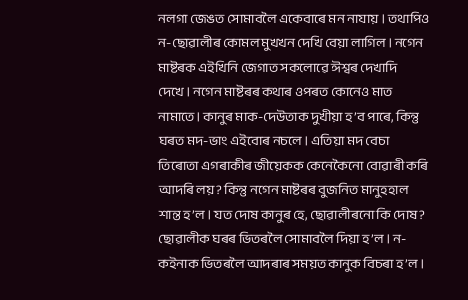নলগা জেঙত সোমাবলৈ একেবাৰে মন নাযায়। তথাপিও ন-ছোৱালীৰ কোমল মুখখন দেখি বেয়া লাগিল। নগেন মাষ্টৰক এইখিনি জেগাত সকলোৱে ঈশ্বৰ দেখাদি দেখে। নগেন মাষ্টৰৰ কথাৰ ওপৰত কোনেও মাত নামাতে। কানুৰ মাক-দেউতাক দুখীয়া হ’ব পাৰে, কিন্তু ঘৰত মদ-ভাং এইবোৰ নচলে। এতিয়া মদ বেচা তিৰোতা এগৰাকীৰ জীয়েকক কেনেকৈনো বোৱাৰী কৰি আদৰি লয়? কিন্তু নগেন মাষ্টৰৰ বুজনিত মানুহহাল শান্ত হ’ল। যত দোষ কানুৰ হে, ছোৱালীৰনো কি দোষ? ছোৱালীক ঘৰৰ ভিতৰলৈ সোমাবলৈ দিয়া হ’ল। ন-কইনাক ভিতৰলৈ আদৰাৰ সময়ত কানুক বিচৰা হ’ল।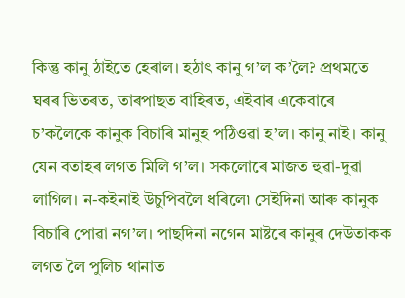কিন্তু কানু ঠাইতে হেৰাল। হঠাৎ কানু গ’ল ক’লৈ? প্ৰথমতে ঘৰৰ ভিতৰত, তাৰপাছত বাহিৰত, এইবাৰ একেবাৰে চ’কলৈকে কানুক বিচাৰি মানুহ পঠিওৱা হ’ল। কানু নাই। কানু যেন বতাহৰ লগত মিলি গ’ল। সকলোৰে মাজত হুৱা-দুৱা লাগিল। ন-কইনাই উচুপিবলৈ ধৰিলে৷ সেইদিনা আৰু কানুক বিচাৰি পোৱা নগ’ল। পাছদিনা নগেন মাষ্টৰে কানুৰ দেউতাকক লগত লৈ পুলিচ থানাত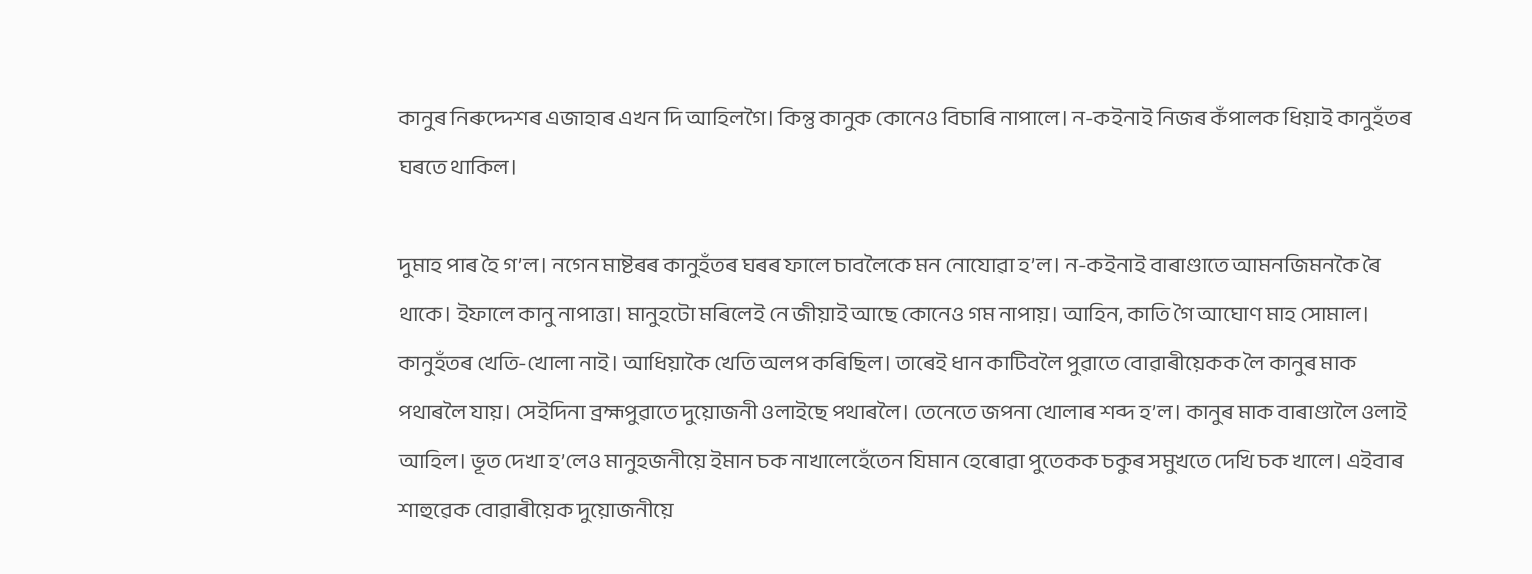কানুৰ নিৰুদ্দেশৰ এজাহাৰ এখন দি আহিলগৈ। কিন্তু কানুক কোনেও বিচাৰি নাপালে। ন-কইনাই নিজৰ কঁপালক ধিয়াই কানুহঁতৰ ঘৰতে থাকিল।

দুমাহ পাৰ হৈ গ’ল। নগেন মাষ্টৰৰ কানুহঁতৰ ঘৰৰ ফালে চাবলৈকে মন নোযোৱা হ’ল। ন-কইনাই বাৰাণ্ডাতে আমনজিমনকৈ ৰৈ থাকে। ইফালে কানু নাপাত্তা। মানুহটো মৰিলেই নে জীয়াই আছে কোনেও গম নাপায়। আহিন, কাতি গৈ আঘোণ মাহ সোমাল। কানুহঁতৰ খেতি-খোলা নাই। আধিয়াকৈ খেতি অলপ কৰিছিল। তাৰেই ধান কাটিবলৈ পুৱাতে বোৱাৰীয়েকক লৈ কানুৰ মাক পথাৰলৈ যায়। সেইদিনা ব্ৰহ্মপুৱাতে দুয়োজনী ওলাইছে পথাৰলৈ। তেনেতে জপনা খোলাৰ শব্দ হ’ল। কানুৰ মাক বাৰাণ্ডালৈ ওলাই আহিল। ভূত দেখা হ’লেও মানুহজনীয়ে ইমান চক নাখালেহেঁতেন যিমান হেৰোৱা পুতেকক চকুৰ সমুখতে দেখি চক খালে। এইবাৰ শাহুৱেক বোৱাৰীয়েক দুয়োজনীয়ে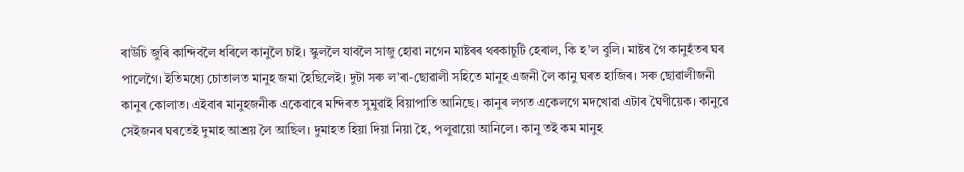ৰাউচি জুৰি কান্দিবলৈ ধৰিলে কানুলৈ চাই। স্কুললৈ যাবলৈ সাজু হোৱা নগেন মাষ্টৰৰ থৰকাচুটি হেৰাল, কি হ’ল বুলি। মাষ্টৰ গৈ কানুহঁতৰ ঘৰ পালেগৈ। ইতিমধ্যে চোতালত মানুহ জমা হৈছিলেই। দুটা সৰু ল’ৰা-ছোৱালী সহিতে মানুহ এজনী লৈ কানু ঘৰত হাজিৰ। সৰু ছোৱালীজনী কানুৰ কোলাত। এইবাৰ মানুহজনীক একেবাৰে মন্দিৰত সুমুৱাই বিয়াপাতি আনিছে। কানুৰ লগত একেলগে মদখোৱা এটাৰ ঘৈণীয়েক। কানুৱে সেইজনৰ ঘৰতেই দুমাহ আশ্ৰয় লৈ আছিল। দুমাহত হিয়া দিয়া নিয়া হৈ, পলুৱায়ো আনিলে। কানু তই কম মানুহ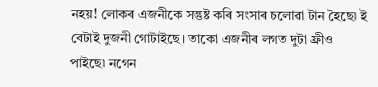নহয়! লোকৰ এজনীকে সন্তুষ্ট কৰি সংসাৰ চলোৱা টান হৈছে৷ ই বেটাই দুজনী গোটাইছে। তাকো এজনীৰ লগত দুটা ফ্ৰীও পাইছে৷ নগেন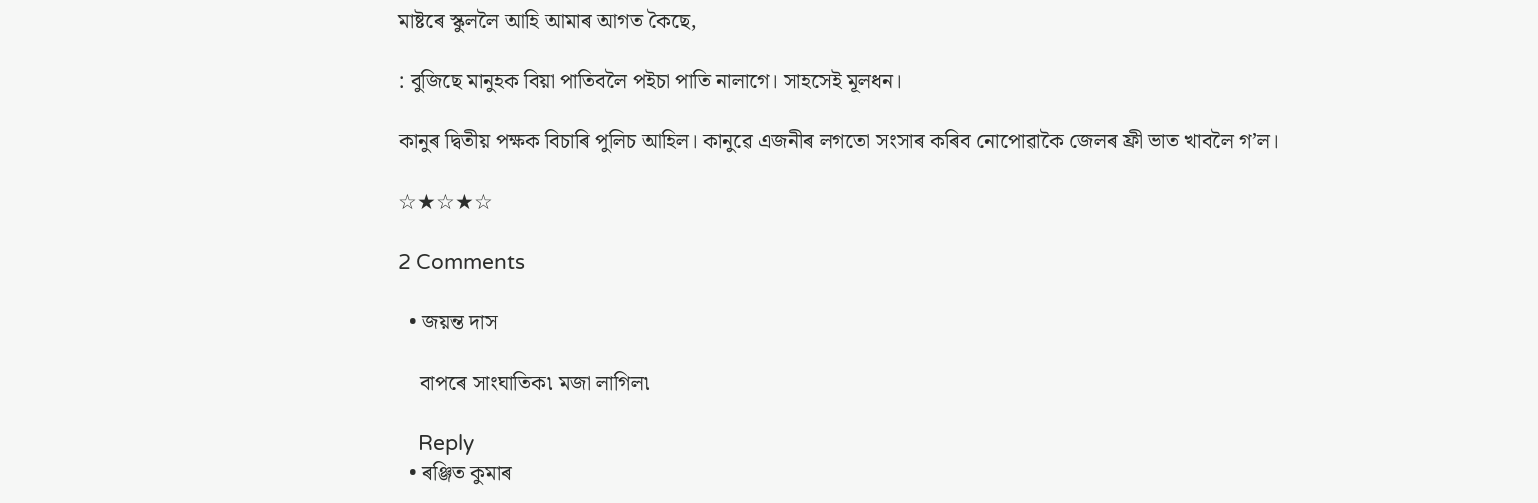মাষ্টৰে স্কুললৈ আহি আমাৰ আগত কৈছে,

: বুজিছে মানুহক বিয়া পাতিবলৈ পইচা পাতি নালাগে। সাহসেই মূলধন।

কানুৰ দ্বিতীয় পক্ষক বিচাৰি পুলিচ আহিল। কানুৱে এজনীৰ লগতো সংসাৰ কৰিব নোপোৱাকৈ জেলৰ ফ্ৰী ভাত খাবলৈ গ’ল।

☆★☆★☆

2 Comments

  • জয়ন্ত দাস

    বাপৰে সাংঘাতিক৷ মজা লাগিল৷

    Reply
  • ৰঞ্জিত কুমাৰ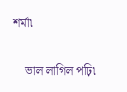শৰ্মা৷

    ভাল লাগিল পঢ়ি৷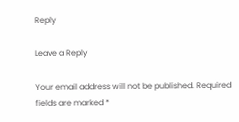Reply

Leave a Reply

Your email address will not be published. Required fields are marked *